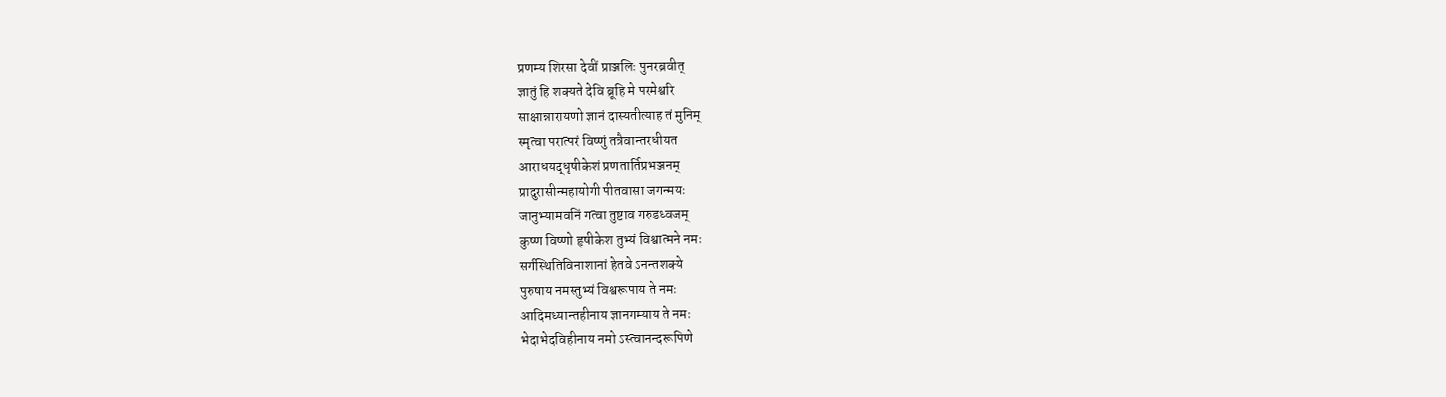प्रणम्य शिरसा देवीं प्राञ्जलिः पुनरब्रवीत्
ज्ञातुं हि शक्यते देवि ब्रूहि मे परमेश्वरि
साक्षान्नारायणो ज्ञानं दास्यतीत्याह तं मुनिम्
स्मृत्वा परात्परं विष्णुं तत्रैवान्तरधीयत
आराधयद्धृषीकेशं प्रणतार्तिप्रभञ्जनम्
प्रादुरासीन्महायोगी पीतवासा जगन्मयः
जानुभ्यामवनिं गत्वा तुष्टाव गरुडध्वजम्
कुष्ण विष्णो हृषीकेश तुभ्यं विश्वात्मने नमः
सर्गस्थितिविनाशानां हेतवे ऽनन्तशक्ये
पुरुषाय नमस्तुभ्यं विश्वरूपाय ते नमः
आदिमध्यान्तहीनाय ज्ञानगम्याय ते नमः
भेदाभेदविहीनाय नमो ऽस्त्वानन्दरूपिणे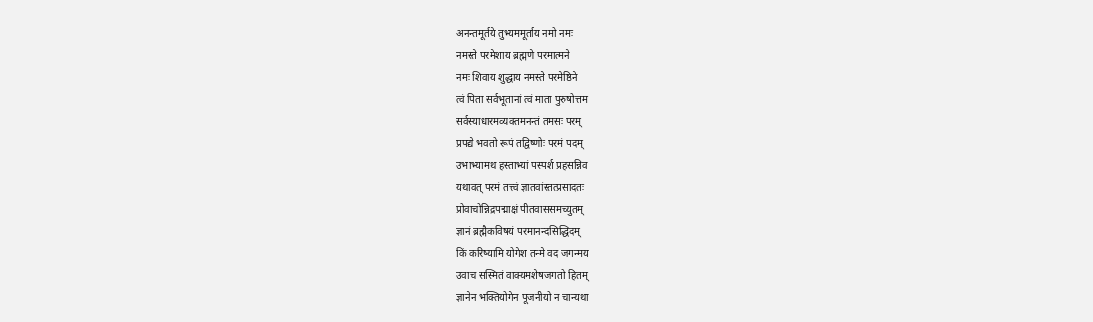अनन्तमूर्तये तुभ्यममूर्ताय नमो नमः
नमस्ते परमेशाय ब्रह्मणे परमात्मने
नमः शिवाय शुद्धाय नमस्ते परमेष्ठिने
त्वं पिता सर्वभूतानां त्वं माता पुरुषोत्तम
सर्वस्याधारमव्यक्तमनन्तं तमसः परम्
प्रपद्ये भवतो रूपं तद्विष्णोः परमं पदम्
उभाभ्यामथ हस्ताभ्यां पस्पर्श प्रहसन्निव
यथावत् परमं तत्त्वं ज्ञातवांस्तत्प्रसादतः
प्रोवाचोन्निद्रपद्माक्षं पीतवाससमच्युतम्
ज्ञानं ब्रह्मैकविषयं परमानन्दसिद्धिदम्
किं करिष्यामि योगेश तन्मे वद जगन्मय
उवाच सस्मितं वाक्यमशेषजगतो हितम्
ज्ञानेन भक्तियोगेन पूजनीयो न चान्यथा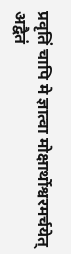प्रवृतिं चापि मे ज्ञात्वा मोक्षार्थोश्वरमर्चयेत्
अद्वैतं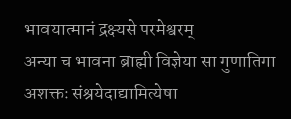भावयात्मानं द्रक्ष्यसे परमेश्वरम्
अन्या च भावना ब्राह्मी विज्ञेया सा गुणातिगा
अशक्तः संश्रयेदाद्यामित्येषा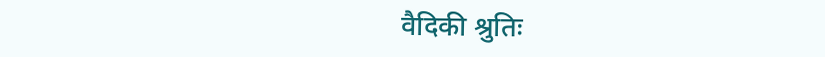वैदिकी श्रुतिः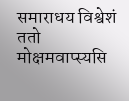समाराधय विश्वेशं ततो मोक्षमवाप्स्यसि